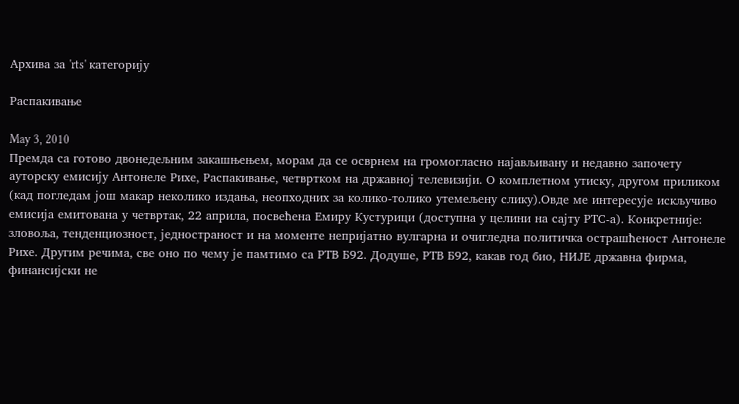Архива за 'rts' категорију

Распакивање

May 3, 2010
Премда са готово двонедељним закашњењем, морам да се осврнем на громогласно најављивану и недавно започету ауторску емисију Антонеле Рихе, Распакивање, четвртком на државној телевизији. О комплетном утиску, другом приликом (кад погледам још макар неколико издања, неопходних за колико-толико утемељену слику).Овде ме интересује искључиво емисија емитована у четвртак, 22 априла, посвећена Емиру Кустурици (доступна у целини на сајту РТС-а). Конкретније: зловоља, тенденциозност, једностраност и на моменте непријатно вулгарна и очигледна политичка острашћеност Антонеле Рихе. Другим речима, све оно по чему је памтимо са РТВ Б92. Додуше, РТВ Б92, какав год био, НИЈЕ државна фирма, финансијски не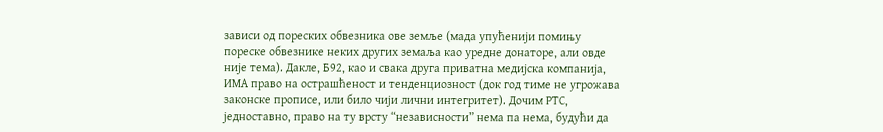зависи од пореских обвезника ове земље (мада упућенији помињу пореске обвезнике неких других земаља као уредне донаторе, али овде није тема). Дакле, Б92, као и свака друга приватна медијска компанија, ИМА право на острашћеност и тенденциозност (док год тиме не угрожава законске прописе, или било чији лични интегритет). Дочим РТС, једноставно, право на ту врсту “независности” нема па нема, будући да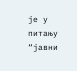је у питању “јавни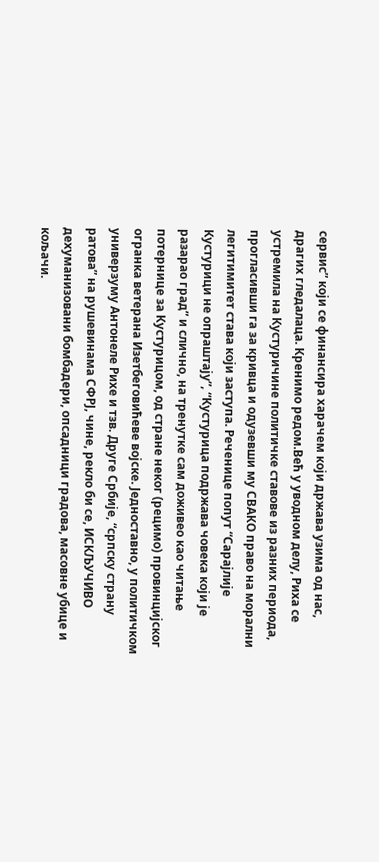сервис” који се финансира харачем који држава узима од нас, драгих гледалаца. Кренимо редом.Већ у уводном делу, Риха се устремила на Кустуричине политичке ставове из разних периода, прогласивши га за кривца и одузевши му СВАКО право на морални легитимитет става који заступа. Реченице попут “Сарајлије Кустурици не опраштају”, “Кустурица подржава човека који је разарао град” и слично, на тренутке сам доживео као читање потернице за Кустурицом, од стране неког (рецимо) провинцијског огранка ветерана Изетбеговићеве војске. Једноставно, у политичком универзуму Антонеле Рихе и тзв. Друге Србије, “српску страну ратова” на рушевинама СФРЈ, чине, рекло би се, ИСКЉУЧИВО дехуманизовани бомбадери, опсадници градова, масовне убице и кољачи.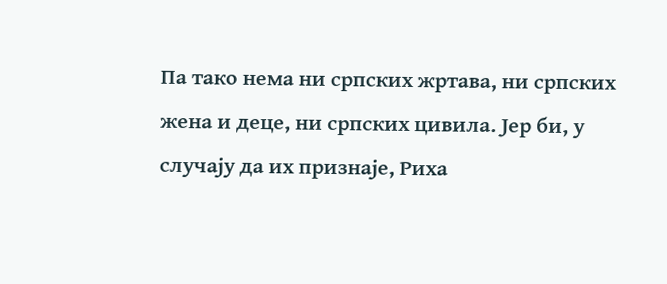Па тако нема ни српских жртава, ни српских жена и деце, ни српских цивила. Јер би, у случају да их признаје, Риха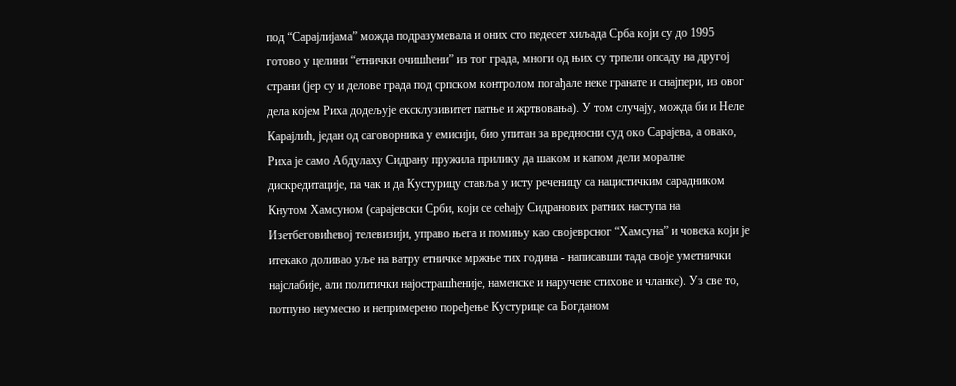под “Сарајлијама” можда подразумевала и оних сто педесет хиљада Срба који су до 1995 готово у целини “етнички очишћени” из тог града, многи од њих су трпели опсаду на другој страни (јер су и делове града под српском контролом погађале неке гранате и снајпери, из овог дела којем Риха додељује ексклузивитет патње и жртвовања). У том случају, можда би и Неле Карајлић, један од саговорника у емисији, био упитан за вредносни суд око Сарајева, а овако, Риха је само Абдулаху Сидрану пружила прилику да шаком и капом дели моралне дискредитације, па чак и да Кустурицу ставља у исту реченицу са нацистичким сарадником Кнутом Хамсуном (сарајевски Срби, који се сећају Сидранових ратних наступа на Изетбеговићевој телевизији, управо њега и помињу као својеврсног “Хамсуна” и човека који је итекако доливао уље на ватру етничке мржње тих година - написавши тада своје уметнички најслабије, али политички најострашћеније, наменске и наручене стихове и чланке). Уз све то, потпуно неумесно и непримерено поређење Кустурице са Богданом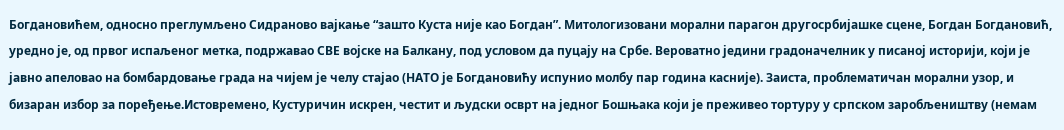Богдановићем, односно преглумљено Сидраново вајкање “зашто Куста није као Богдан”. Митологизовани морални парагон другосрбијашке сцене, Богдан Богдановић, уредно је, од првог испаљеног метка, подржавао СВЕ војске на Балкану, под условом да пуцају на Србе. Вероватно једини градоначелник у писаној историји, који је јавно апеловао на бомбардовање града на чијем је челу стајао (НАТО је Богдановићу испунио молбу пар година касније). Заиста, проблематичан морални узор, и бизаран избор за поређење.Истовремено, Кустуричин искрен, честит и људски осврт на једног Бошњака који је преживео тортуру у српском заробљеништву (немам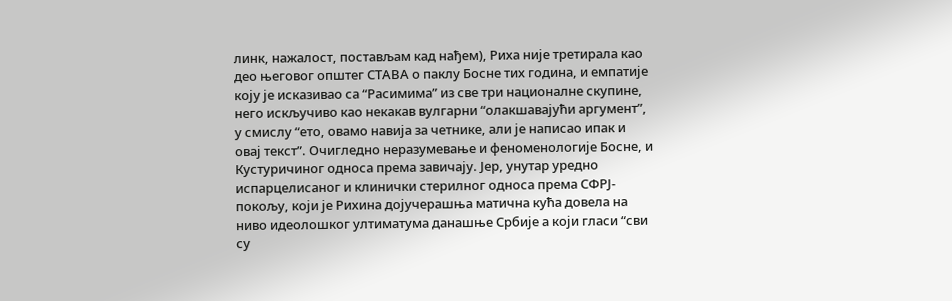линк, нажалост, постављам кад нађем), Риха није третирала као део његовог општег СТАВА о паклу Босне тих година, и емпатијe коју је исказивао са “Расимима” из све три националне скупине, него искључиво као некакав вулгарни “олакшавајући аргумент”, у смислу “ето, овамо навија за четнике, али је написао ипак и овај текст”. Очигледно неразумевање и феноменологије Босне, и Кустуричиног односа према завичају. Јер, унутар уредно испарцелисаног и клинички стерилног односа према СФРЈ-покољу, који је Рихина дојучерашња матична кућа довела на ниво идеолошког ултиматума данашње Србије а који гласи “сви су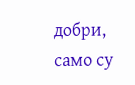добри, само су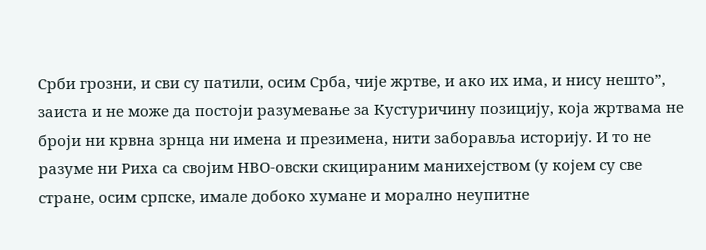Срби грозни, и сви су патили, осим Срба, чије жртве, и ако их има, и нису нешто”, заиста и не може да постоји разумевање за Кустуричину позицију, која жртвама не броји ни крвна зрнца ни имена и презимена, нити заборавља историју. И то не разуме ни Риха са својим НВО-овски скицираним манихејством (у којем су све стране, осим cрпске, имале добоко хумане и морално неупитне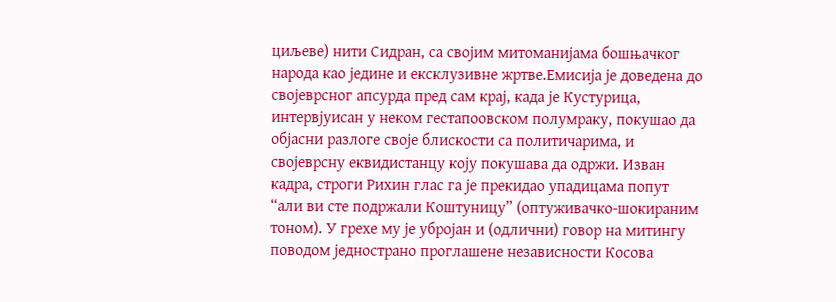циљеве) нити Сидран, са својим митоманијама бошњачког народа као једине и ексклузивне жртве.Емисија је доведена до својеврсног апсурда пред сам крај, када је Кустурица, интервјуисан у неком гестапоовском полумраку, покушао да објасни разлоге своје блискости са политичарима, и својеврсну еквидистанцу коју покушава да одржи. Изван кадра, строги Рихин глас га је прекидао упадицама попут “али ви сте подржали Коштуницу” (оптуживачко-шокираним тоном). У грехе му је убројан и (одлични) говор на митингу поводом једнострано проглашене независности Косова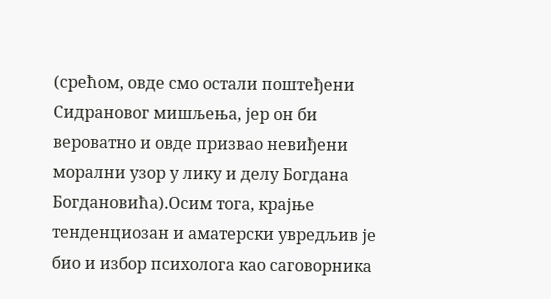(срећом, овде смо остали поштeђени Сидрановог мишљења, јер он би вероватно и овде призвао невиђени морални узор у лику и делу Богдана Богдановића).Осим тога, крајње тенденциозан и аматерски увредљив је био и избор психолога као саговорника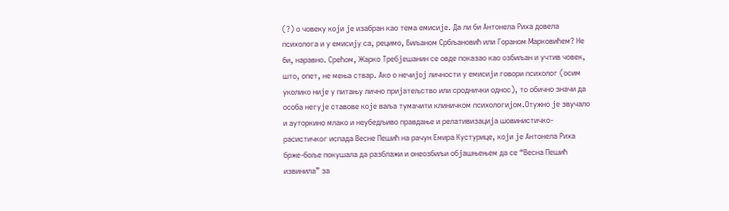(?) о човеку који је изабран као тема емисије. Да ли би Антонела Риха довела психолога и у емисију са, рецимо, Биљаном Србљановић или Гораном Марковићем? Не би, наравно. Срећом, Жарко Требјешанин се овде показао као озбиљан и учтив човек, што, опет, не мења ствар. Ако о нечијој личности у емисији говори психолог (осим уколико није у питању лично пријатељство или сроднички однос), то обично значи да особа негује ставове које ваља тумачити клиничком психологијом.Отужно је звучало и ауторкино млако и неубедљиво правдање и релативизација шовинистичко-расистичког испада Весне Пешић на рачун Емира Кустурице, који је Антонела Риха брже-боље покушала да разблажи и онеозбиљи објашњењем да се “Весна Пешић извинила” за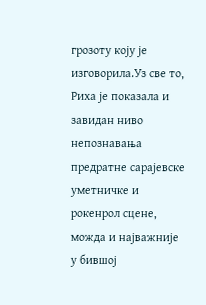грозоту коју је изговорила.Уз све то, Риха је показала и завидан ниво непознавања предратне сарајевске уметничке и рокенрол сцене, можда и најважније у бившој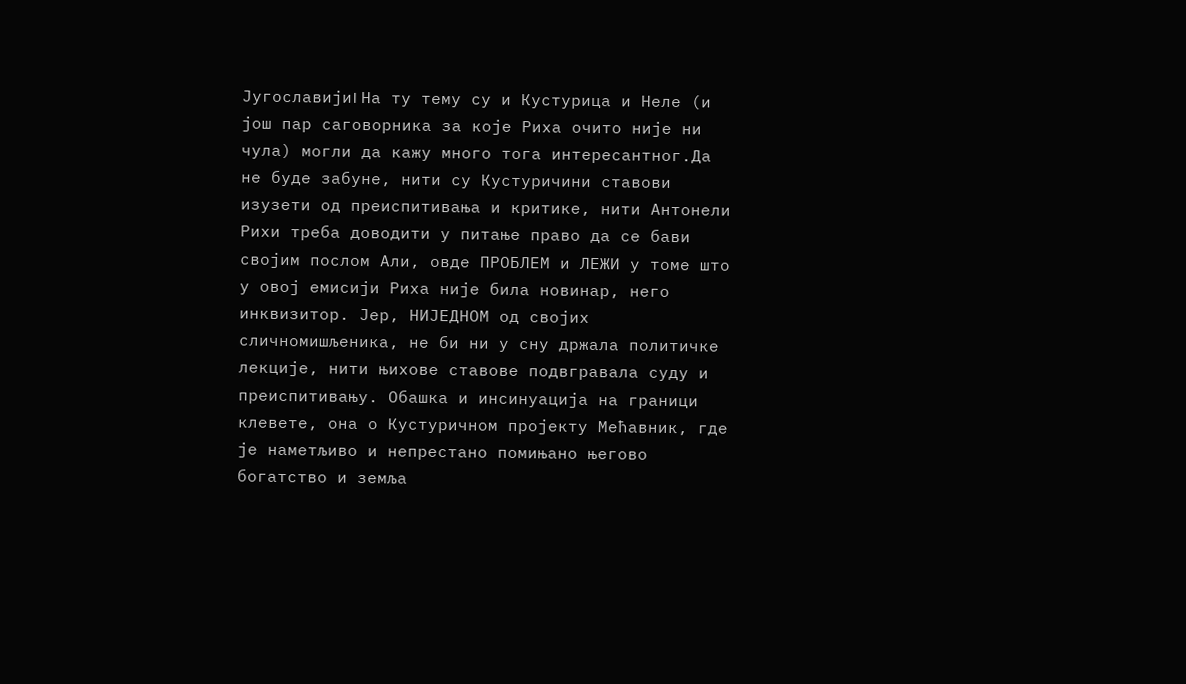Југославији। На ту тему су и Кустурица и Неле (и још пар саговорника за које Риха очито није ни чула) могли да кажу много тога интересантног.Да не буде забуне, нити су Кустуричини ставови изузети од преиспитивања и критике, нити Антонели Рихи треба доводити у питање право да се бави својим послом Али, овде ПРОБЛЕМ и ЛЕЖИ у томе што у овој емисији Риха није била новинар, него инквизитор. Јер, НИЈЕДНОМ од својих сличномишљеника, не би ни у сну држала политичке лекције, нити њихове ставове подвгравала суду и преиспитивању. Обашка и инсинуација на граници клевете, она о Кустуричном пројекту Мећавник, где је наметљиво и непрестано помињано његово богатство и земља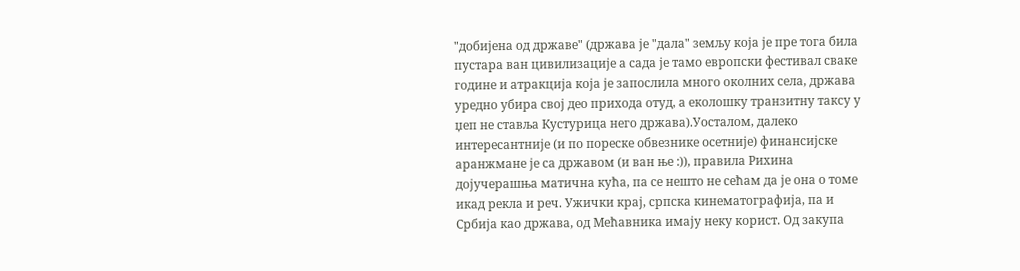"добијена од државе" (држава је "дала" земљу која је пре тога била пустара ван цивилизације а сада је тамо европски фестивал сваке године и атракција која је запослила много околних села, држава уредно убира свој део прихода отуд, а еколошку транзитну таксу у џеп не ставља Кустурица него држава).Уосталом, далеко интересантније (и по пореске обвезнике осетније) финансијске аранжмане је са државом (и ван ње :)), правила Рихина дојучерашња матична кућа, па се нешто не сећам да је она о томе икад рекла и реч. Ужички крај, српска кинематографија, па и Србија као држава, од Мећавника имају неку корист. Од закупа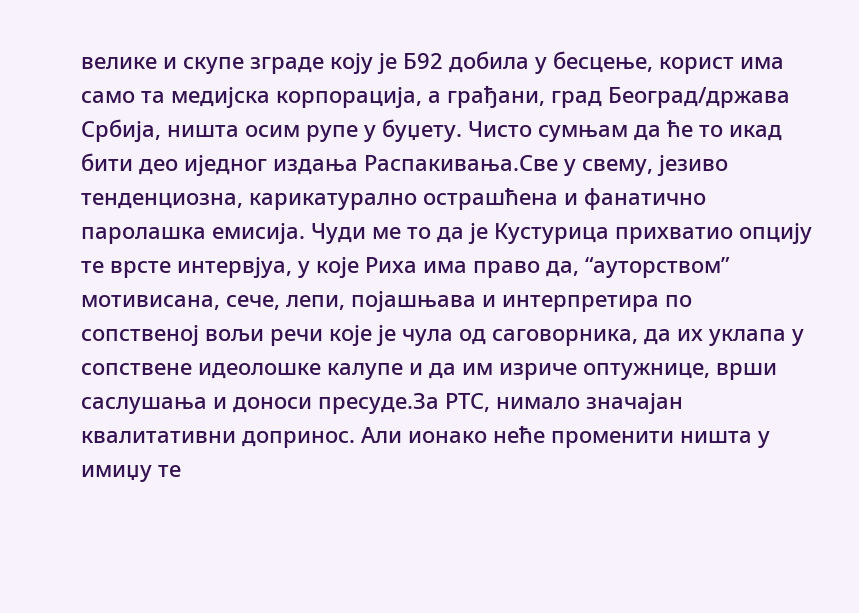велике и скупе зграде коју је Б92 добила у бесцење, корист има само та медијска корпорација, а грађани, град Београд/држава Србија, ништа осим рупе у буџету. Чисто сумњам да ће то икад бити део иједног издања Распакивања.Све у свему, језиво тенденциозна, карикатурално острашћена и фанатично паролашка емисија. Чуди ме то да је Кустурица прихватио опцију те врсте интервјуа, у које Риха има право да, “ауторством” мотивисана, сече, лепи, појашњава и интерпретира по сопственој вољи речи које је чула од саговорника, да их уклапа у сопствене идеолошке калупе и да им изриче оптужнице, врши саслушања и доноси пресуде.За РТС, нимало значајан квалитативни допринос. Али ионако неће променити ништа у имиџу те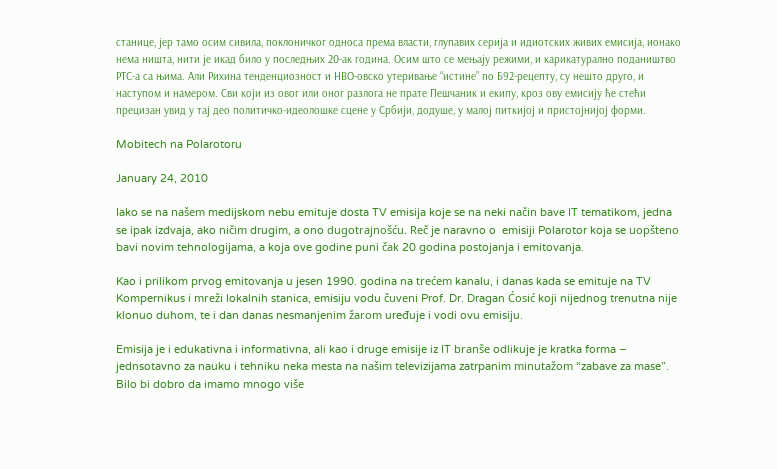станице, јер тамо осим сивила, поклоничког односа према власти, глупавих серија и идиотских живих емисија, ионако нема ништа, нити је икад било у последњих 20-ак година. Осим што се мењају режими, и карикатурално подаништво РТС-а са њима. Али Рихина тенденциозност и НВО-овско утеривање “истине” по Б92-рецепту, су нешто друго, и наступом и намером. Сви који из овог или оног разлога не прате Пешчаник и екипу, кроз ову емисију ће стећи прецизан увид у тај део политичко-идеолошке сцене у Србији, додуше, у малој питкијој и пристојнијој форми.

Mobitech na Polarotoru

January 24, 2010

Iako se na našem medijskom nebu emituje dosta TV emisija koje se na neki način bave IT tematikom, jedna se ipak izdvaja, ako ničim drugim, a ono dugotrajnošću. Reč je naravno o  emisiji Polarotor koja se uopšteno bavi novim tehnologijama, a koja ove godine puni čak 20 godina postojanja i emitovanja.

Kao i prilikom prvog emitovanja u jesen 1990. godina na trećem kanalu, i danas kada se emituje na TV Kompernikus i mreži lokalnih stanica, emisiju vodu čuveni Prof. Dr. Dragan Ćosić koji nijednog trenutna nije klonuo duhom, te i dan danas nesmanjenim žarom uređuje i vodi ovu emisiju.

Emisija je i edukativna i informativna, ali kao i druge emisije iz IT branše odlikuje je kratka forma – jednsotavno za nauku i tehniku neka mesta na našim televizijama zatrpanim minutažom “zabave za mase”. Bilo bi dobro da imamo mnogo više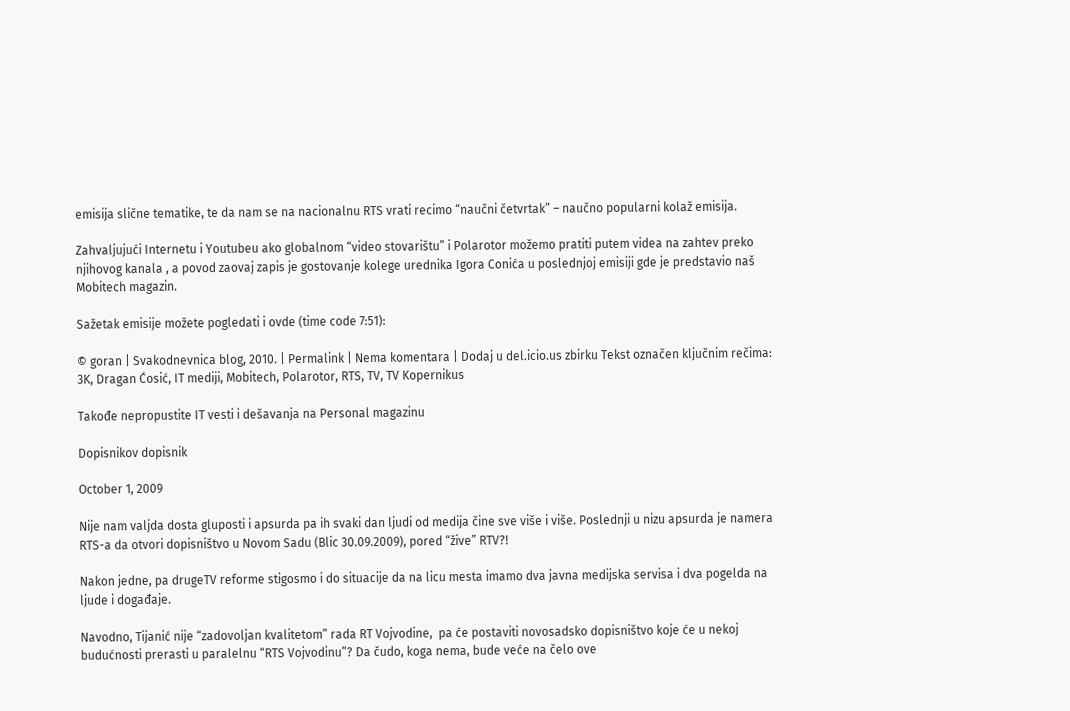emisija slične tematike, te da nam se na nacionalnu RTS vrati recimo “naučni četvrtak” – naučno popularni kolaž emisija.

Zahvaljujući Internetu i Youtubeu ako globalnom “video stovarištu” i Polarotor možemo pratiti putem videa na zahtev preko njihovog kanala , a povod zaovaj zapis je gostovanje kolege urednika Igora Conića u poslednjoj emisiji gde je predstavio naš Mobitech magazin.

Sažetak emisije možete pogledati i ovde (time code 7:51):

© goran | Svakodnevnica blog, 2010. | Permalink | Nema komentara | Dodaj u del.icio.us zbirku Tekst označen ključnim rečima: 3K, Dragan Ćosić, IT mediji, Mobitech, Polarotor, RTS, TV, TV Kopernikus

Takođe nepropustite IT vesti i dešavanja na Personal magazinu

Dopisnikov dopisnik

October 1, 2009

Nije nam valjda dosta gluposti i apsurda pa ih svaki dan ljudi od medija čine sve više i više. Poslednji u nizu apsurda je namera RTS-a da otvori dopisništvo u Novom Sadu (Blic 30.09.2009), pored “žive” RTV?!

Nakon jedne, pa drugeTV reforme stigosmo i do situacije da na licu mesta imamo dva javna medijska servisa i dva pogelda na ljude i događaje.

Navodno, Tijanić nije “zadovoljan kvalitetom” rada RT Vojvodine,  pa će postaviti novosadsko dopisništvo koje će u nekoj budućnosti prerasti u paralelnu “RTS Vojvodinu”? Da čudo, koga nema, bude veće na čelo ove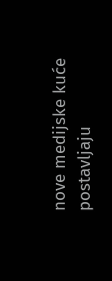nove medijske kuće postavljaju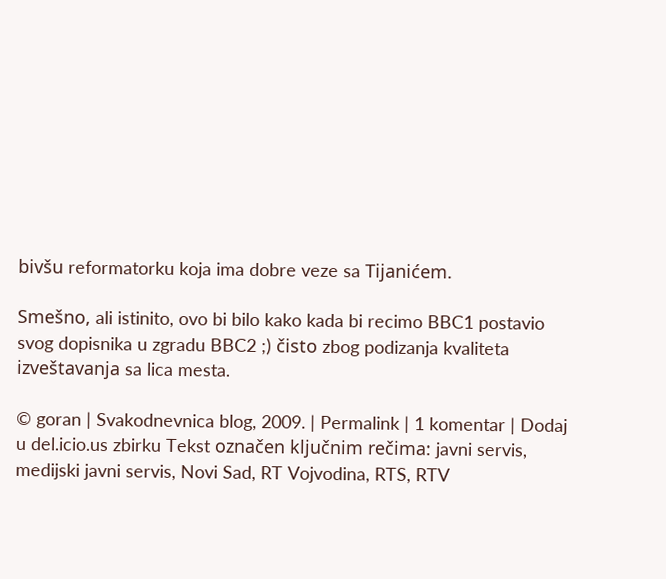bivšu reformatorku koja ima dobre veze sa Tijanićem.

Smešno, ali istinito, ovo bi bilo kako kada bi recimo BBC1 postavio svog dopisnika u zgradu BBC2 ;) čisto zbog podizanja kvaliteta izveštavanja sa lica mesta.

© goran | Svakodnevnica blog, 2009. | Permalink | 1 komentar | Dodaj u del.icio.us zbirku Tekst označen ključnim rečima: javni servis, medijski javni servis, Novi Sad, RT Vojvodina, RTS, RTV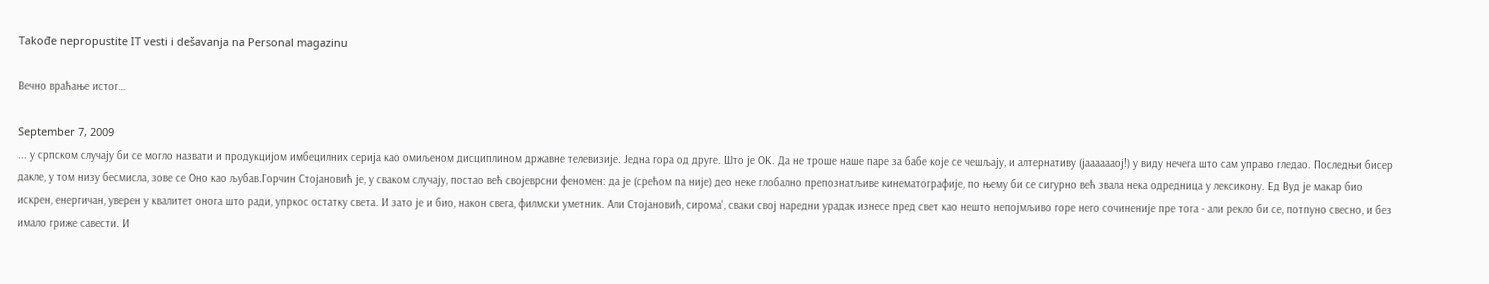Takođe nepropustite IT vesti i dešavanja na Personal magazinu

Вечно враћање истог…

September 7, 2009
... у српском случају би се могло назвати и продукцијом имбецилних серија као омиљеном дисциплином државне телевизије. Једна гора од друге. Што је ОК. Да не троше наше паре за бабе које се чешљају, и алтернативу (јааааааој!) у виду нечега што сам управо гледао. Последњи бисер дакле, у том низу бесмисла, зове се Оно као љубав.Горчин Стојановић је, у сваком случају, постао већ својеврсни феномен: да је (срећом па није) део неке глобално препознатљиве кинематографије, по њему би се сигурно већ звала нека одредница у лексикону. Ед Вуд је макар био искрен, енергичан, уверен у квалитет онога што ради, упркос остатку света. И зато је и био, након свега, филмски уметник. Али Стојановић, сирома', сваки свој наредни урадак изнесе пред свет као нешто непојмљиво горе него сочиненије пре тога - али рекло би се, потпуно свесно, и без имало гриже савести. И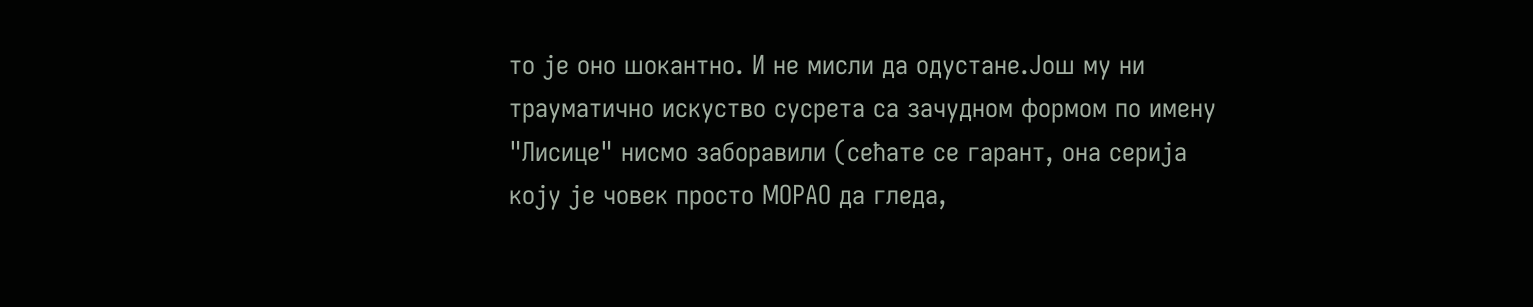то је оно шокантно. И не мисли да одустане.Још му ни трауматично искуство сусрета са зачудном формом по имену "Лисице" нисмо заборавили (сећате се гарант, она серија коју је човек просто МОРАО да гледа,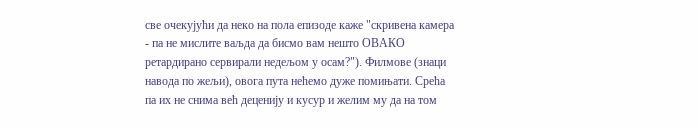све очекујући да неко на пола епизоде каже "скривена камера - па не мислите ваљда да бисмо вам нешто ОВАКО ретардирано сервирали недељом у осам?"). Филмове (знаци навода по жељи), овога пута нећемо дуже помињати. Срећа па их не снима већ деценију и кусур и желим му да на том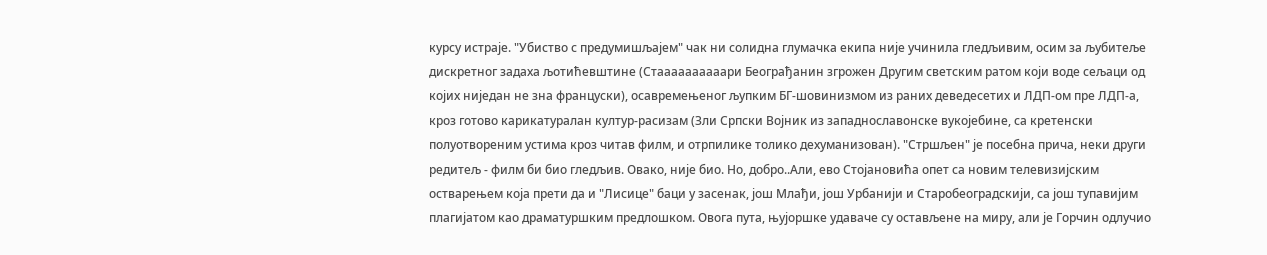курсу истраје. "Убиство с предумишљајем" чак ни солидна глумачка екипа није учинила гледљивим, осим за љубитеље дискретног задаха љотићевштине (Стаааааааааари Београђанин згрожен Другим светским ратом који воде сељаци од којих ниједан не зна француски), осавремењеног љупким БГ-шовинизмом из раних деведесетих и ЛДП-ом пре ЛДП-а, кроз готово карикатуралан култур-расизам (Зли Српски Војник из западнославонске вукојебине, са кретенски полуотвореним устима кроз читав филм, и отрпилике толико дехуманизован). "Стршљен" је посебна прича, неки други редитељ - филм би био гледљив. Овако, није био. Но, добро..Али, ево Стојановића опет са новим телевизијским остварењем која прети да и "Лисице" баци у засенак, још Млађи, још Урбанији и Старобеоградскији, са још тупавијим плагијатом као драматуршким предлошком. Овога пута, њујоршке удаваче су остављене на миру, али је Горчин одлучио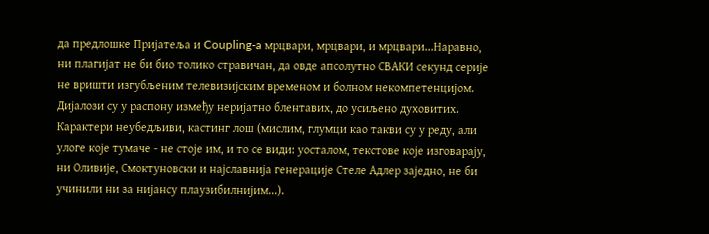да предлошке Пријатеља и Coupling-a мрцвари, мрцвари, и мрцвари...Наравно, ни плагијат не би био толико стравичан, да овде апсолутно СВАКИ секунд серије не вришти изгубљеним телевизијским временом и болном некомпетенцијом. Дијалози су у распону између неријатно блентавих, до усиљено духовитих. Карактери неубедљиви, кастинг лош (мислим, глумци као такви су у реду, али улоге које тумаче - не стоје им, и то се види: уосталом, текстове које изговарају, ни Оливије, Смоктуновски и најславнија генерације Стеле Адлер заједно, не би учинили ни за нијансу плаузибилнијим...).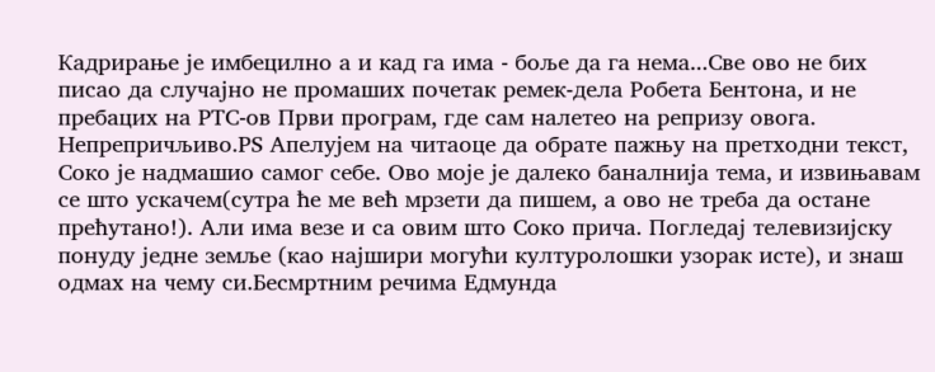Кадрирање је имбецилно а и кад га има - боље да га нема...Све ово не бих писао да случајно не промаших почетак ремек-дела Робета Бентона, и не пребацих на РТС-ов Први програм, где сам налетео на репризу овога. Непрепричљиво.РЅ Апелујем на читаоце да обрате пажњу на претходни текст, Соко је надмашио самог себе. Ово моје је далеко баналнија тема, и извињавам се што ускачем(сутра ће ме већ мрзети да пишем, а ово не треба да остане прећутано!). Али има везе и са овим што Соко прича. Погледај телевизијску понуду једне земље (као најшири могући културолошки узорак исте), и знаш одмах на чему си.Бесмртним речима Едмунда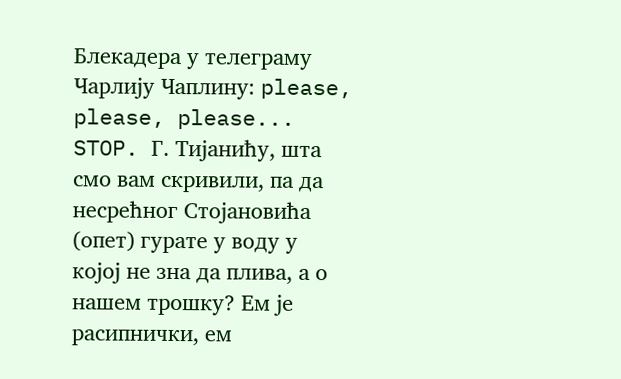Блекадера у телеграму Чарлију Чаплину: please, please, please... STOP. Г. Тијанићу, шта смо вам скривили, па да несрећног Стојановића (опет) гурате у воду у којој не зна да плива, а о нашем трошку? Ем је расипнички, ем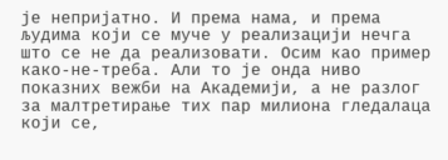је непријатно. И према нама, и према људима који се муче у реализацији нечга што се не да реализовати. Осим као пример како-не-треба. Али то је онда ниво показних вежби на Академији, а не разлог за малтретирање тих пар милиона гледалаца који се,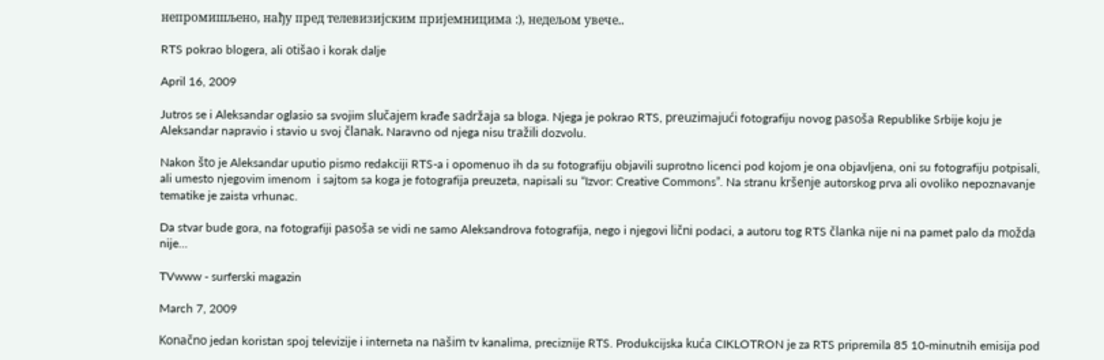непромишљено, нађу пред телевизијским пријемницима :), недељом увече..

RTS pokrao blogera, ali otišao i korak dalje

April 16, 2009

Jutros se i Aleksandar oglasio sa svojim slučajem krađe sadržaja sa bloga. Njega je pokrao RTS, preuzimajući fotografiju novog pasoša Republike Srbije koju je Aleksandar napravio i stavio u svoj članak. Naravno od njega nisu tražili dozvolu.

Nakon što je Aleksandar uputio pismo redakciji RTS-a i opomenuo ih da su fotografiju objavili suprotno licenci pod kojom je ona objavljena, oni su fotografiju potpisali, ali umesto njegovim imenom  i sajtom sa koga je fotografija preuzeta, napisali su “Izvor: Creative Commons”. Na stranu kršenje autorskog prva ali ovoliko nepoznavanje tematike je zaista vrhunac.

Da stvar bude gora, na fotografiji pasoša se vidi ne samo Aleksandrova fotografija, nego i njegovi lični podaci, a autoru tog RTS članka nije ni na pamet palo da možda nije…

TVwww - surferski magazin

March 7, 2009

Konačno jedan koristan spoj televizije i interneta na našim tv kanalima, preciznije RTS. Produkcijska kuća CIKLOTRON je za RTS pripremila 85 10-minutnih emisija pod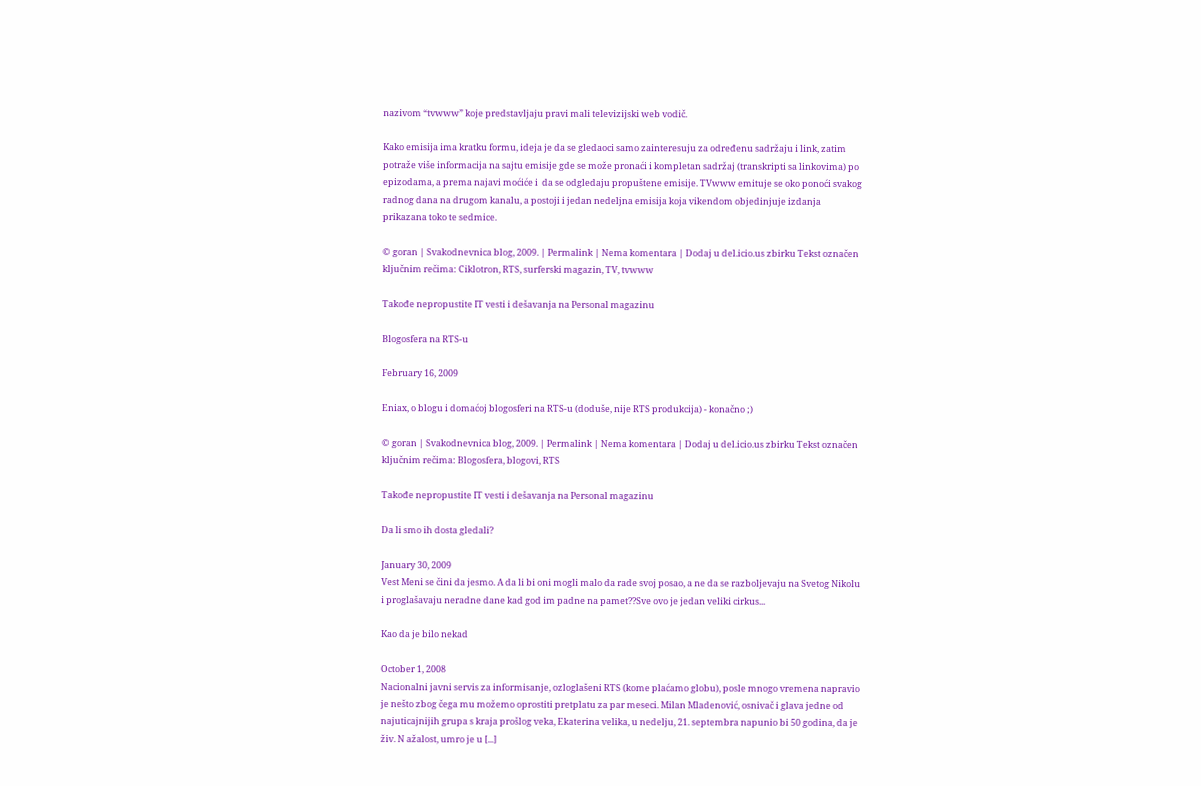nazivom “tvwww” koje predstavljaju pravi mali televizijski web vodič.

Kako emisija ima kratku formu, ideja je da se gledaoci samo zainteresuju za određenu sadržaju i link, zatim potraže više informacija na sajtu emisije gde se može pronaći i kompletan sadržaj (transkripti sa linkovima) po epizodama, a prema najavi moćiće i  da se odgledaju propuštene emisije. TVwww emituje se oko ponoći svakog radnog dana na drugom kanalu, a postoji i jedan nedeljna emisija koja vikendom objedinjuje izdanja prikazana toko te sedmice.

© goran | Svakodnevnica blog, 2009. | Permalink | Nema komentara | Dodaj u del.icio.us zbirku Tekst označen ključnim rečima: Ciklotron, RTS, surferski magazin, TV, tvwww

Takođe nepropustite IT vesti i dešavanja na Personal magazinu

Blogosfera na RTS-u

February 16, 2009

Eniax, o blogu i domaćoj blogosferi na RTS-u (doduše, nije RTS produkcija) - konačno ;)

© goran | Svakodnevnica blog, 2009. | Permalink | Nema komentara | Dodaj u del.icio.us zbirku Tekst označen ključnim rečima: Blogosfera, blogovi, RTS

Takođe nepropustite IT vesti i dešavanja na Personal magazinu

Da li smo ih dosta gledali?

January 30, 2009
Vest Meni se čini da jesmo. A da li bi oni mogli malo da rade svoj posao, a ne da se razboljevaju na Svetog Nikolu i proglašavaju neradne dane kad god im padne na pamet??Sve ovo je jedan veliki cirkus...

Kao da je bilo nekad

October 1, 2008
Nacionalni javni servis za informisanje, ozloglašeni RTS (kome plaćamo globu), posle mnogo vremena napravio je nešto zbog čega mu možemo oprostiti pretplatu za par meseci. Milan Mladenović, osnivač i glava jedne od najuticajnijih grupa s kraja prošlog veka, Ekaterina velika, u nedelju, 21. septembra napunio bi 50 godina, da je živ. N ažalost, umro je u [...]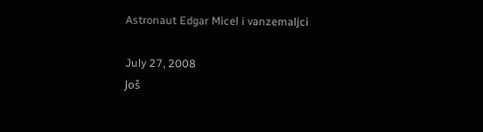Astronaut Edgar Micel i vanzemaljci

July 27, 2008
Još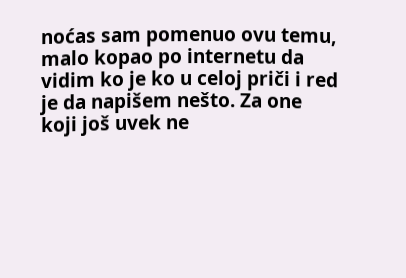noćas sam pomenuo ovu temu, malo kopao po internetu da vidim ko je ko u celoj priči i red je da napišem nešto. Za one koji još uvek ne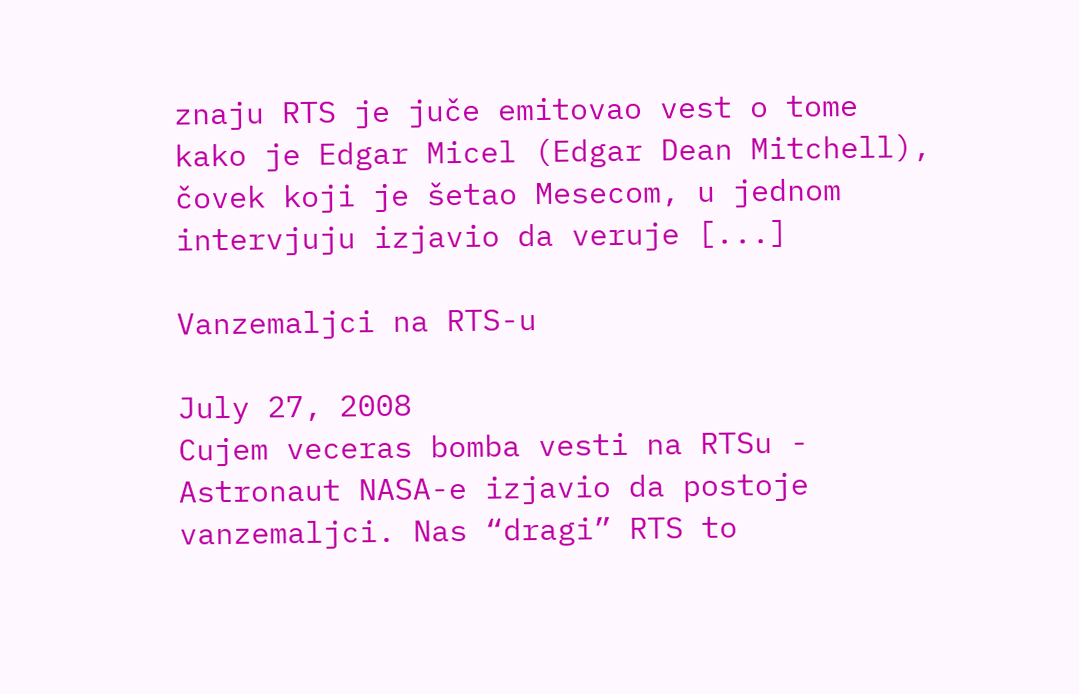znaju RTS je juče emitovao vest o tome kako je Edgar Micel (Edgar Dean Mitchell), čovek koji je šetao Mesecom, u jednom intervjuju izjavio da veruje [...]

Vanzemaljci na RTS-u

July 27, 2008
Cujem veceras bomba vesti na RTSu - Astronaut NASA-e izjavio da postoje vanzemaljci. Nas “dragi” RTS to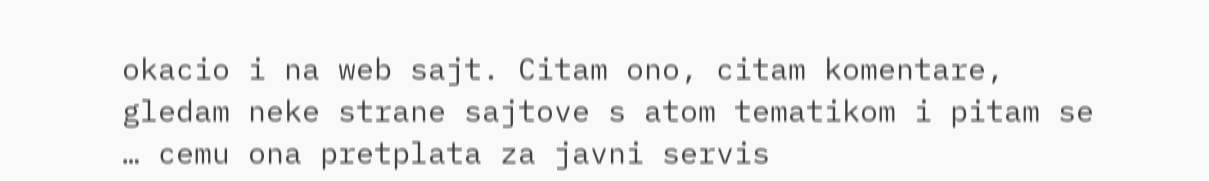okacio i na web sajt. Citam ono, citam komentare, gledam neke strane sajtove s atom tematikom i pitam se … cemu ona pretplata za javni servis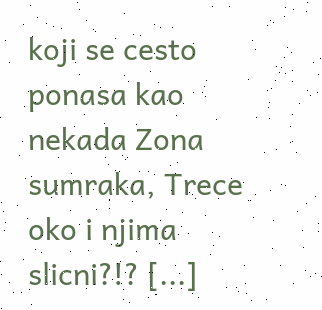koji se cesto ponasa kao nekada Zona sumraka, Trece oko i njima slicni?!? [...]